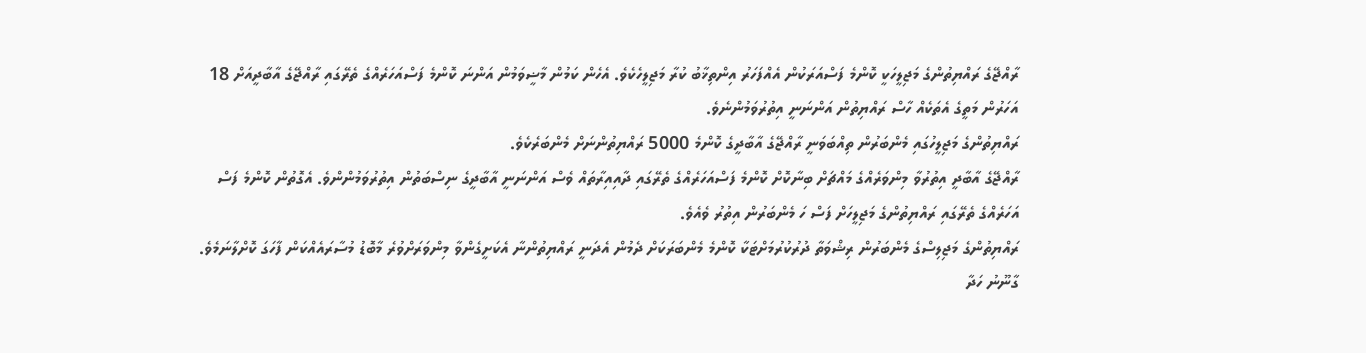ރާއްޖޭގެ ރައްޔިތުންގެ މަޖިލީހަކީ ކޮންމެ ފަސްއަރަކުން އެއްފަހަރު އިންތިޚާބު ކުރާ މަޖިލީހެކެވެ. އެހެން ކަމުން މާޟީވަމުން އަންނަ ކޮންމެ ފަސްއަހަރެއްގެ ތެރޭގައި ރާއްޖޭގެ އާބާދީއަށް 18 އަހަރުން މަތީގެ އެތަކެއް ހާސް ރައްޔިތުން އަންނަނީ އިތުރުވަމުންނެވެ.
ރައްޔިތުންގެ މަޖިލީހުގައި މެންބަރުން ތިއްބަވަނީ ރާއްޖޭގެ އާބާދީގެ ކޮންމެ 5000 ރައްޔިތުންނަށް މެންބަރެކެވެ.
ރާއްޖޭގެ އާބާދީ އިތުރުވާ މިންވަރެއްގެ މައްޗަށް ބިނާކޮށް ކޮންމެ ފަސްއަހަރެއްގެ ތެރޭގައި ދާއިއިރާތައް ވެސް އަންނަނީ އާބާދީގެ ނިސްބަތުން އިތުރުވަމުންންވެ. އެގޮތުން ކޮންމެ ފަސް އަހަރެއްގެ ތެރޭގައި ރައްޔިތުންގެ މަޖިލީހަށް ފަސް ހަ މެންބަރުން އިތުރު ވެއެވެ.
ރައްޔިތުންގެ މަޖިލިސްގެ މެންބަރުން ރިޝްވަތާ ދުރުކުރުމަށްޓަކާ ކޮންމެ މެންބަރަކަށް ދެމުން އެދަނީ ރައްޔިތުންނާ އެކަށީގެންވާ މިންވަރަށްވުރެ މާބޮޑު މުސާރައެއްކަން ފާހަގަ ކޮށްލާނަމެވެ. ގާނޫނު ހަދާ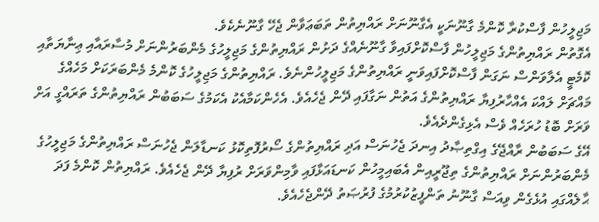މަޖިލީހުން ފާސްކުރާ ކޮންމެ ގާނޫނަކީ އެގާނޫނަށް ރައްޔިތުން ތަބަޢަވާން ޖެހޭ ގާނޫނެކެވެ.
އެގޮތުން ރައްޔިތުންގެ މަޖިލީހުން ފާސްކޮށްފައިވާ ގާނޫނެއްގެ ދަށުން ރައްޔިތުންގެ މަޖިލީހުގެ މެންބަރުންނަށް މުސާރައާއި ޢިނާޔަތާއި ކޮމެޓީ އެލާވަންސް ނަގަން ފާސްކޮށްފައިވަނީ ރައްޔިތުންގެ މަޖިލީހުންނެވެ. ރައްޔިތުންގެ މަޖިލީހުގެ ކޮންމެ މެންބަރަކަށް މަހެއްގެ މައްޗަށް ލައްކަ އެއްހާރުފިޔާ ރައްޔިތުންގެ އަތުން ނަގާފައި ދޭން ޖެހެއެވެ. އެހެންކަމާއެކު އެކަމުގެ ސަބަބުން ރައްޔިތުންގެ ތަރައްގީ އަށް ވަރަށް ބޮޑު ހުރަހެއް ވެސް އެޅިގެންދެއެވެ.
އޭގެ ސަބަބުން ރާއްޖޭގެ އިގްތިޞާދު އިނދަ ޖެހުނަސް އަދި ރައްޔިތުންގެ ސޯރުފޮތިކޮޅު ކަނޑާލަން ޖެހުނަސް ރައްޔިތުންގެ މަޖިލީހުގެ މެންބަރުންނަށް ރައްޔިތުންގެ ތިޖޫރީއިން އެބައިމީހުން ކަނޑައަޅާފައި ވާމިންވަރަށް ރުފިޔާ ދޭން ޖެހެއެވެ. ރައްޔިތުން ކޮންމެ ފަދަ ޙާލެއްގައި އުޅެގެން ވިއަސް ގާނޫނު ތަންފީޒުކުރުމުގެ ފުރުޞަތު ދޭންޖެހެއެވެ.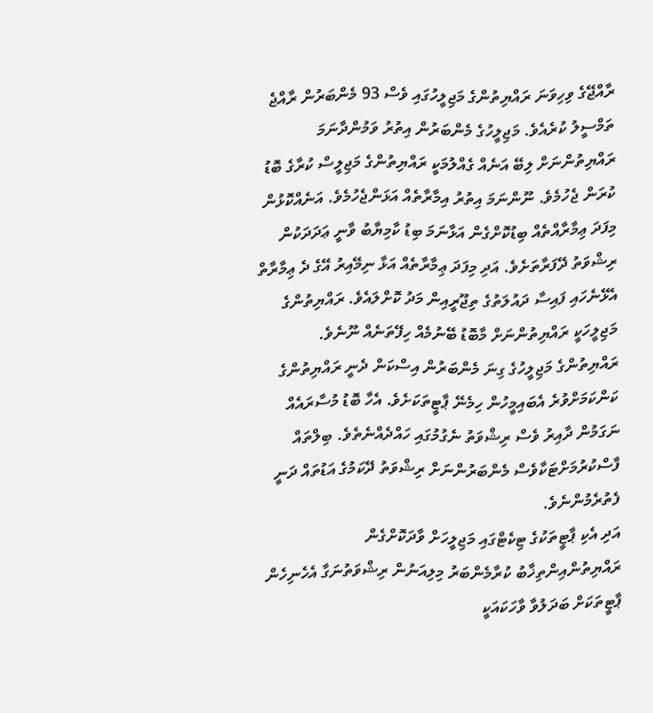ރާއްޖޭގެ ވިހިވަނަ ރައްޔިތުންގެ މަޖިލީހުގައި ވެސް 93 މެންބަރުން ރާއްޖެ ތަމްސީލު ކުރެއެވެ. މަޖިލީހުގެ މެންބަރުން އިތުރު ވަމުންދާނަމަ ރައްޔިތުންނަށް ލިބޭ އަނެއް ގެއްލުމަކީ ރައްޔިތުންގެ މަޖިލީސް ކުރާގެ ބޮޑު ކުރަން ޖެހުމެވެ. ނޫންނަމަ އިތުރު އިމާރާތެއް އަޅަންޖެހުމެވެ. އަނެއްކޮޅުން މިފަދަ ޢިމާރާއްތެއް ބިޑުކޮށްގެން އަޅާނަމަ ބިޑު ކާމިޔާބު ވާނީ ޢަދަދަކުން ރިޝްވަތު ދޭފަރާތަށެވެ. އަދި މިފަދަ ޢިމާރާތެއް އަޅާ ނިމޭއިރު އޭގެ ދެ ޢިމާރާތް އެޅޭނެހައި ފައިސާ ދައުލަތުގެ ތިޖޫރީއިން މަދު ކޮށްލައެވެ. ރައްޔިތުންގެ މަޖިލީހަކީ ރައްޔިތުންނަށް މާބޮޑު ބޭނުމެއް ހިފޭތަނެއް ނޫނެވެ.
ރައްޔިތުންގެ މަޖިލީހުގެ ގިނަ މެންބަރުން އިސްކަން ދެނީ ރައްޔިތުންގެ ކަންކަމަށްވުރެ އެބައިމީހުން ހިމެނޭ ޕާޓީތަކަށެވެ. އެހާ ބޮޑު މުސާރައެއް ނަގަމުން ދާއިރު ވެސް ރިޝްވަތު ނެގުމުގައި ހައްދެއްނެތެވެ. ބިލްތައް ފާސްކުރުމަށްޓަކާވެސް މެންބަރުންނަށް ރިޝްވަތު ދޭކަމުގެ އަޑުތައް ދަނީ ފެތުރެމުންނެވެ.
އަދި އެކި ޕާޓީތަކުގެ ޓިކެޓްގައި މަޖިލީހަށް ވާދަކޮށްގެން ރައްޔިތުންއިންތިޚާބު ކުރާމެންބަރު މިލިއަނުން ރިޝްވަތުނަގާ އެހެނިހެން ޕާޓީތަކަށް ބަދަލުވާ ވާހަކައަކީ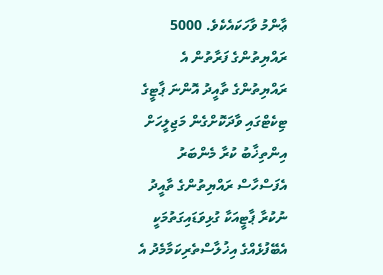ޢާންމު ވާހަކައެކެވެ. 5000 ރައްޔިތުންގެ ފަރާތުން އެ ރައްޔިތުންގެ ތާއީދު އޮންނަ ޕާޓީގެ ޓިކެޓްގައި ވާދަކޮށްގެން މަޖިލީހަށް އިންތިޚާބު ކުރާ މެންބަރު އެފަސްހާސް ރައްޔިތުންގެ ތާއީދު ނުކުރާ ޕާޓީއަކާ ގުޅިވަޑައިގަތުމަކީ އެބޭފުޅެއްގެ އިޚުލާސްތެރިކަމާމެދު އެ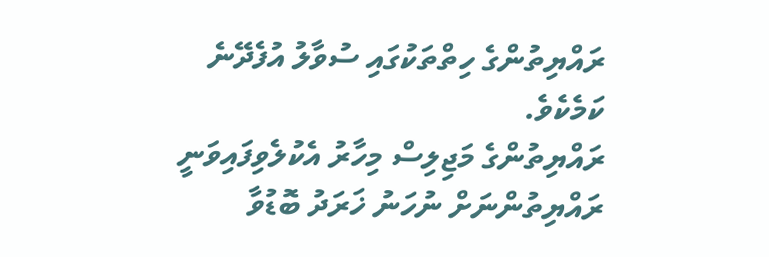ރައްޔިތުންގެ ހިތްތަކުގައި ސުވާލު އުފެދޭނެ ކަމެކެވެ.
ރައްޔިތުންގެ މަޖިލިސް މިހާރު އެކުލެވިފައިވަނީ ރައްޔިތުންނަށް ނުހަނު ޚަރަދު ބޮޑުވާ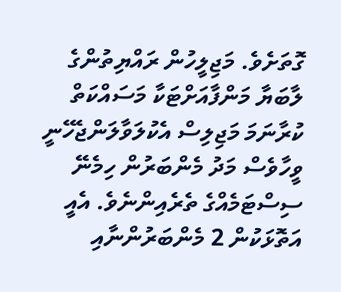ގޮތަށެވެ. މަޖިލީހުން ރައްޔިތުންގެ ލާބަޔާ މަންފާއަށްޓަކާ މަސައްކަތް ކުރާނަމަ މަޖިލިސް އެކުލަވާލަންޖެހޭނީ ވީހާވެސް މަދު މެންބަރުން ހިމެނޭ ސިސްޓަމެއްގެ ތެރެއިންނެވެ. އެއީ އަތޮޅަކުން 2 މެންބަރުންނާއި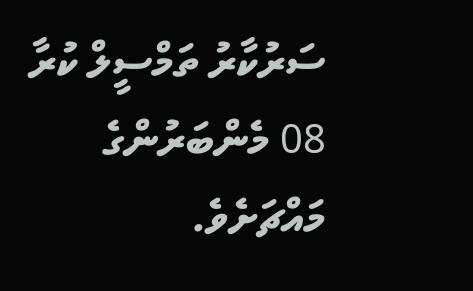ސަރުކާރު ތަމްސީލް ކުރާ 08 މެންބަރުންގެ މައްޗަށެވެ.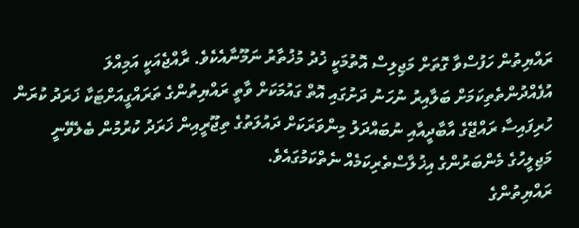ރައްޔިތުން ހަފުސްވާ ގޮތަށް މަޖިލިސް އޮތުމަކީ ޚުދު މުޚުތާރު ނަމޫނާއެކެވެ. ރާއްޖެއަކީ އަމިއްލަ އުފެއްދުންތެތިކަމަށް ބަލާއިރު ނުހަނު ދަށުގައި އޮތް ގައުމަކަށް ވާތީ ރައްޔިތުންގެ ތަރައްގީއަށްޓަކާ ޚަރަދު ކުރަން ހުރިފައިސާ ރައްޖޭގެ އާބާދީއާއި ނުބައްދަލު މިންވަރަކަށް ދައުލަތުގެ ތިޖޫރީއިން ޚަރަދު ކުރުމުން ބެލެވޭނީ މަޖިލީހުގެ މެންބަރުންގެ އިޚުލާސްތެރިކަމެއް ނެތްކަމުގައެވެ.
ރައްޔިތުންގެ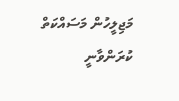މަޖިލީހުން މަސައްކަތް ކުރަންވާނީ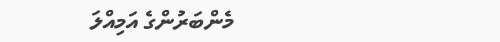މެންބަރުންގެ އަމިއްލަ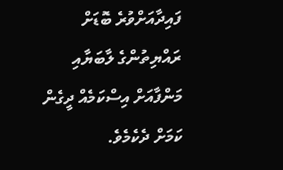ފައިދާއަށްވުރެ ބޮޑަށް ރައްޔިތުންގެ ލާބަޔާއި މަންފާއަށް އިސްކަމެއް ދީގެން ކަމަށް ދެކެމެވެ.